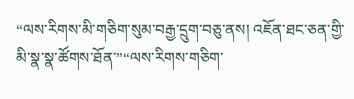“ལས་རིགས་མི་གཅིག་སུམ་བརྒྱ་དྲུག་བཅུ་ནས། འཇོན་ཐང་ཅན་གྱི་མི་སྣ་སྣ་ཚོགས་ཐོན་”“ལས་རིགས་གཅིག་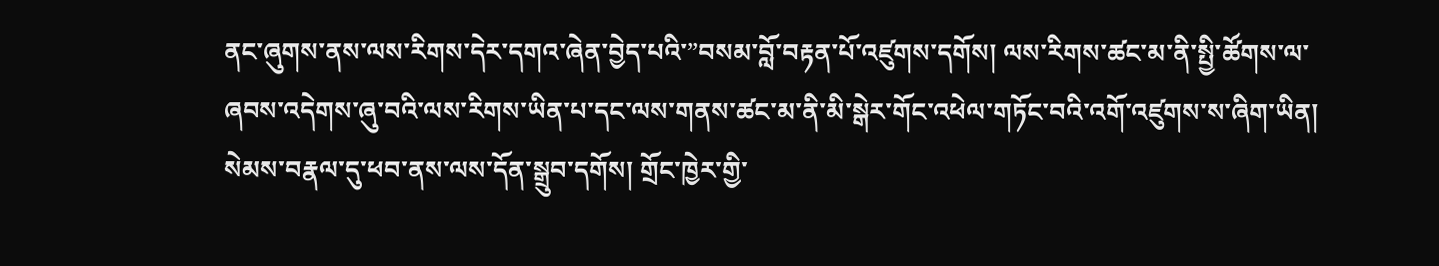ནང་ཞུགས་ནས་ལས་རིགས་དེར་དགའ་ཞེན་བྱེད་པའི་”བསམ་བློ་བརྟན་པོ་འཛུགས་དགོས། ལས་རིགས་ཚང་མ་ནི་སྤྱི་ཚོགས་ལ་ཞབས་འདེགས་ཞུ་བའི་ལས་རིགས་ཡིན་པ་དང་ལས་གནས་ཚང་མ་ནི་མི་སྒེར་གོང་འཕེལ་གཏོང་བའི་འགོ་འཛུགས་ས་ཞིག་ཡིན། སེམས་བརྣལ་དུ་ཕབ་ནས་ལས་དོན་སྒྲུབ་དགོས། གྲོང་ཁྱེར་གྱི་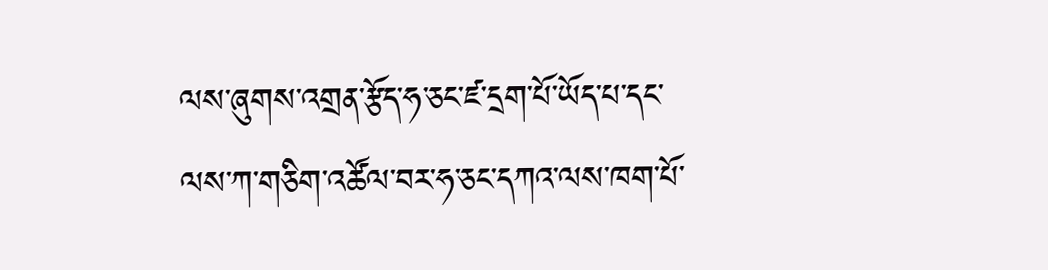ལས་ཞུགས་འགྲན་རྩོད་ཧ་ཅང་ཛ་དྲག་པོ་ཡོད་པ་དང་ལས་ཀ་གཅིག་འཚོལ་བར་ཧ་ཅང་དཀའ་ལས་ཁག་པོ་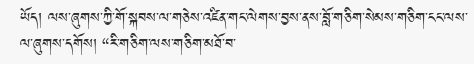ཡོད། ལས་ཞུགས་ཀྱི་གོ་སྐབས་ལ་གཅེས་འཛིན་གང་ལེགས་བྱས་ནས་བློ་གཅིག་སེམས་གཅིག་ངང་ལས་ལ་ཞུགས་དགོས། “རི་གཅིག་ལས་གཅིག་མཐོ་བ་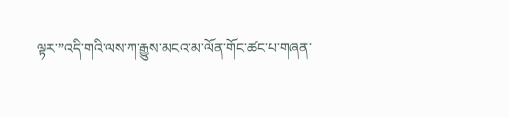ལྟར་”འདི་གའི་ལས་ཀ་རྒྱུས་མངའ་མ་ལོན་གོང་ཚང་པ་གཞན་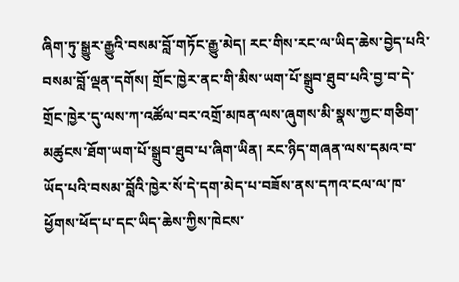ཞིག་ཏུ་སྒྱུར་རྒྱུའི་བསམ་བློ་གཏོང་རྒྱུ་མེད། རང་གིས་རང་ལ་ཡིད་ཆེས་བྱེད་པའི་བསམ་བློ་ལྡན་དགོས། གྲོང་ཁྱེར་ནང་གི་མིས་ཡག་པོ་སྒྲུབ་ཐུབ་པའི་བྱ་བ་དེ་གྲོང་ཁྱེར་དུ་ལས་ཀ་འཚོལ་བར་འགྲོ་མཁན་ལས་ཞུགས་མི་སྣས་ཀྱང་གཅིག་མཚུངས་ཐོག་ཡག་པོ་སྒྲུབ་ཐུབ་པ་ཞིག་ཡིན། རང་ཉིད་གཞན་ལས་དམའ་བ་ཡོད་པའི་བསམ་བློའི་ཁྱེར་སོ་དེ་དག་མེད་པ་བཟོས་ནས་དཀའ་ངལ་ལ་ཁ་ཕྱོགས་ཕོད་པ་དང་ཡིད་ཆེས་ཀྱིས་ཁེངས་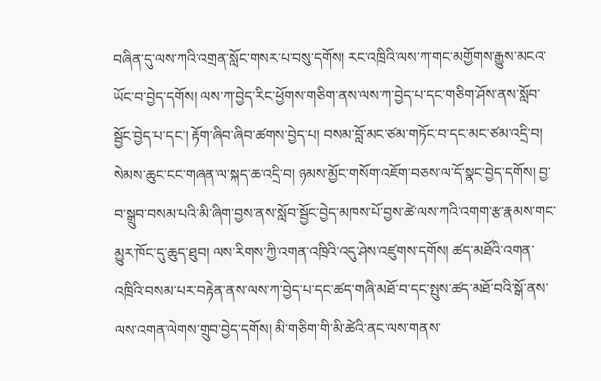བཞིན་དུ་ལས་ཀའི་འགྲན་སློང་གསར་པ་བསུ་དགོས། རང་འཁྲིའི་ལས་ཀ་གང་མགྱོགས་རྒྱུས་མངའ་ཡོང་བ་བྱེད་དགོས། ལས་ཀ་བྱེད་རིང་ཕྱོགས་གཅིག་ནས་ལས་ཀ་བྱེད་པ་དང་གཅིག་ཤོས་ནས་སློབ་སྦྱོང་བྱེད་པ་དང་། རྟོག་ཞིབ་ཞིབ་ཚགས་བྱེད་པ། བསམ་བློ་མང་ཙམ་གཏོང་བ་དང་མང་ཙམ་འདྲི་བ། སེམས་ཆུང་ངང་གཞན་ལ་སྐད་ཆ་འདྲི་བ། ཉམས་མྱོང་གསོག་འཇོག་བཅས་ལ་དོ་སྣང་བྱེད་དགོས། བྱ་བ་སྒྲུབ་བསམ་པའི་མི་ཞིག་བྱས་ནས་སློབ་སྦྱོང་བྱེད་མཁས་པོ་བྱས་ཚེ་ལས་ཀའི་འགག་རྩ་རྣམས་གང་མྱུར་ཁོང་དུ་ཆུད་ཐུབ། ལས་རིགས་ཀྱི་འགན་འཁྲིའི་འདུ་ཤེས་འཛུགས་དགོས། ཚད་མཐོའི་འགན་འཁྲིའི་བསམ་པར་བརྟེན་ནས་ལས་ཀ་བྱེད་པ་དང་ཚད་གཞི་མཐོ་བ་དང་སྤུས་ཚད་མཐོ་བའི་སྒོ་ནས་ལས་འགན་ལེགས་གྲུབ་བྱེད་དགོས། མི་གཅིག་གི་མི་ཚེའི་ནང་ལས་གནས་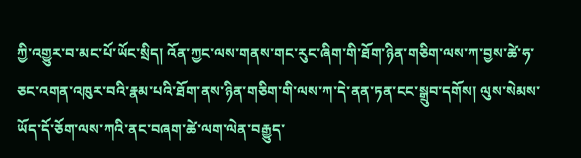ཀྱི་འགྱུར་བ་མང་པོ་ཡོང་སྲིད། འོན་ཀྱང་ལས་གནས་གང་རུང་ཞིག་གི་ཐོག་ཉིན་གཅིག་ལས་ཀ་བྱས་ཚེ་ཧ་ཅང་འགན་འཁུར་བའི་རྣམ་པའི་ཐོག་ནས་ཉིན་གཅིག་གི་ལས་ཀ་དེ་ནན་ཏན་ངང་སྒྲུབ་དགོས། ལུས་སེམས་ཡོད་དོ་ཅོག་ལས་ཀའི་ནང་བཞག་ཚེ་ལག་ལེན་བརྒྱུད་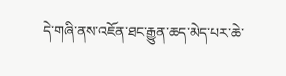དེ་གཞི་ནས་འཇོན་ཐང་རྒྱུན་ཆད་མེད་པར་ཆེ་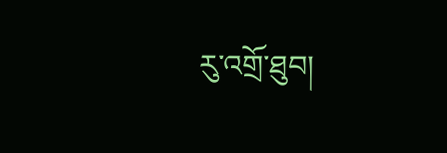རུ་འགྲོ་ཐུབ།